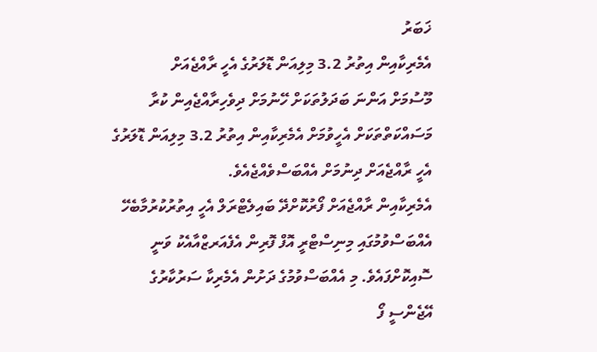ޚަބަރު
އެމެރިކާއިން އިތުރު 3.2 މިލިއަން ޑޮލަރުގެ އެހީ ރާއްޖެއަށް
މޫސުމަށް އަންނަ ބަދަލުތަކަށް ހޭނުމަށް ދިވެހިރާއްޖެއިން ކުރާ މަސައްކަތްތަކަށް އެހީވުމަށް އެމެރިކާއިން އިތުރު 3.2 މިލިއަން ޑޮލަރުގެ އެހީ ރާއްޖެއަށް ދިނުމަށް އެއްބަސްވެއްޖެއެވެ.
އެމެރިކާއިން ރާއްޖެއަށް ފޯރުކޮށްދޭ ބައިލެޓްރަލް އެހީ އިތުރުކުރުމާބެހޭ އެއްބަސްވުމުގައި މިނިސްޓްރީ އޮފް ފޮރިން އެފެއަރޒްއާއެކު ވަނީ ސޮއިކޮށްފައެވެ. މި އެއްބަސްވުމުގެ ދަށުން އެމެރިކާ ސަރުކާރުގެ އޭޖެންސީ ފޯ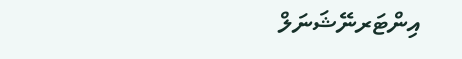އިންޓަރނޭޝަނަލް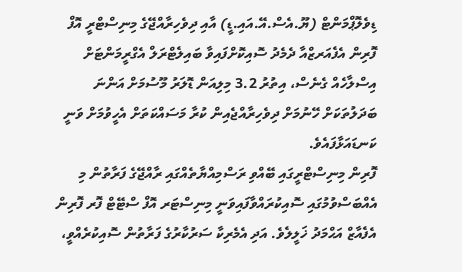ޑިވެލޮޕްމަންޓް (ޔޫ.އެސް.އޭ.އައި.ޑީ) އާއި ދިވެހިރާއްޖޭގެ މިނިސްޓްރީ އޮފް ފޮރިން އެފެއަރޒްއާ ދެމެދު ސޮއިކޮށްފައިވާ ބައިލެޓްރަލް އެގްރީމަންޓަށް އިސްލާހެއް ގެނެސް، އިތުރު 3.2 މިލިއަން ޑޮލަރު މޫސުމަށް އަންނަ ބަދަލުތަކަށް ހޭނުމަށް ދިވެހިރާއްޖެއިން ކުރާ މަސައްކަތަށް އެހީވުމަށް ވަނީ ކަނޑައަޅާފައެވެ.
ފޮރިން މިނިސްޓްރީގައި ބޭއްވި ރަސްމިއްޔާތެއްގައި ރާއްޖޭގެ ފަރާތުން މި އެއްބަސްވުމުގައި ސޮއިކުރައްވާފައިވަނީ މިނިސްޓަރ އޮފް ސްޓޭޓް ފޮރ ފޮރިން އެފެއާޒް އަޙްމަދު ޚަލީލެވެ. އަދި އެމެރިކާ ސަރުކާރުގެ ފަރާތުން ސޮއިކުރެއްވީ،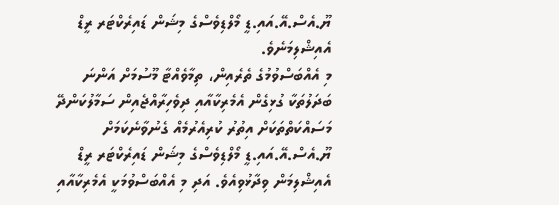ޔޫ.އެސް.އޭ.އައި.ޑީ މޯލްޑިވެސްގެ މިޝަން ޑައިރެކްޓަރ ރީޑް އެއިޝްލިމަނެވެ.
މި އެއްބަސްވުމުގެ ތެރެއިން، ތިމާވެއްޓާ މޫސުމަށް އަންނަ ބަދަލުތަކާ ގުޅިގެން އެމެރިކާއާއި ދިވެހިރާއްޖެއިން ސަމާލުކަންދޭ މަސައްކަތްތަކަށް އިތުރު ކުރިއެރުމެއް ގެނުވާނެކަމަށް ޔޫ.އެސް.އޭ.އައި.ޑީ މޯލްޑިވެސްގެ މިޝަން ޑައިރެކްޓަރ ރީޑް އެއިޝްލިމަން ވިދާޅުވިއެވެ. އަދި މި އެއްބަސްވުމަކީ އެމެރިކާއާއި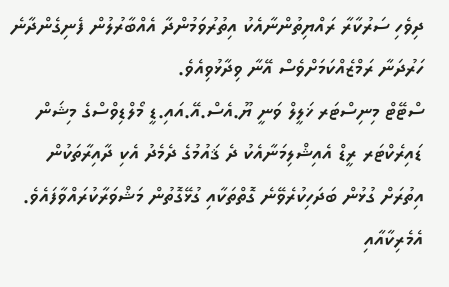ދިވެހި ސަރުކާރާ ރައްޔިތުންނާއެކު އިތުރުވަމުންދާ އެއްބާރުލުން ފެނިގެންދާނެ ހަރުދަނާ ރަމްޒެއްކަމަށްވެސް އޭނާ ވިދާޅުވިއެވެ.
ސްޓޭޓް މިނިސްޓަރ ޚަލީލް ވަނީ ޔޫ.އެސް.އޭ.އައި.ޑީ މޯލްޑިވްސްގެ މިޝަން ޑައިރެކްޓަރ ރީޑް އެއިޝްލިމަނާއެކު ދެ ޤައުމުގެ ދެމެދު އެކި ދާއިރާތަކުން އިތުރަށް ގުޅުން ބަދަހިކުރެވޭނެ ގޮތްތަކާއި ގުޅޭގޮތުން މަޝްވަރާކުރައްވާފައެވެ.
އެމެރިކާއާއި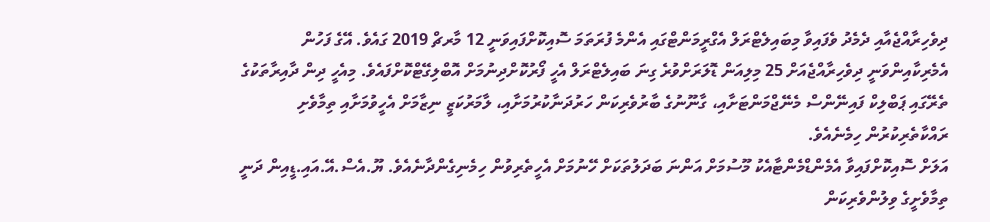ދިވެހިރާއްޖެއާއި ދެމެދު ވެފައިވާ މިބައިލެޓްރަލް އެގްރީމަންޓްގައި އެންމެ ފުރަތަމަ ސޮއިކޮށްފައިވަނީ 12 މާރޗް 2019 ގައެވެ. އޭގެ ފަހުން އެމެރިކާއިންވަނީ ދިވެހިރާއްޖެއަށް 25 މިލިއަން ޑޮލަރަށްވުރެ ގިނަ ބައިލެޓްރަލް އެހީ ފޯރުކޮށްދިނުމަށް އޮބްލިގޭޓްކޮށްފައެވެ. މިއެހީ ދިން ދާއިރާތަކުގެ ތެރޭގައި ޕަބްލިކް ފައިނޭންސް މެނޭޖްމަންޓަށާއި، ގާނޫނުގެ ބާރުވެރިކަން ހަރުދަނާކުރުމަށާއި، ލާމަރުކަޒީ ނިޒާމަށް އެހީވުމަށާއި ތިމާވެށި ރައްކާތެރިކުރުން ހިމެނެއެވެ.
އަލަށް ސޮއިކޮށްފައިވާ އެމެންޑްމެންޓާއެކު މޫސުމަށް އަންނަ ބަދަލުތަކަށް ހޭނުމަށް އެހީތެރިވުން ހިމެނިގެންދާނެއެވެ. ޔޫ.އެސް.އޭ.އައި.ޑީއިން ދަނީ ތިމާވެށީގެ ވިލުންވެރިކަން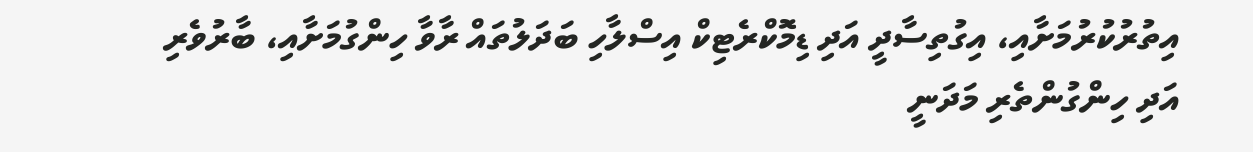އިތުރުކުރުމަށާއި، އިގުތިސާދީ އަދި ޑިމޮކްރެޓިކް އިސްލާހި ބަދަލުތައް ރާވާ ހިންގުމަށާއި، ބާރުވެރި އަދި ހިންގުންތެރި މަދަނީ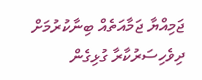ޖަމިއްޔާ ޖަމާއަތެއް ބިނާކުރުމަށް ދިވެހިސަރުކާރާ ގުޅިގެން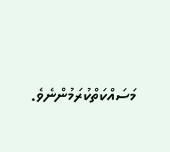މަސައްކަތްކުރަމުންނެވެ.